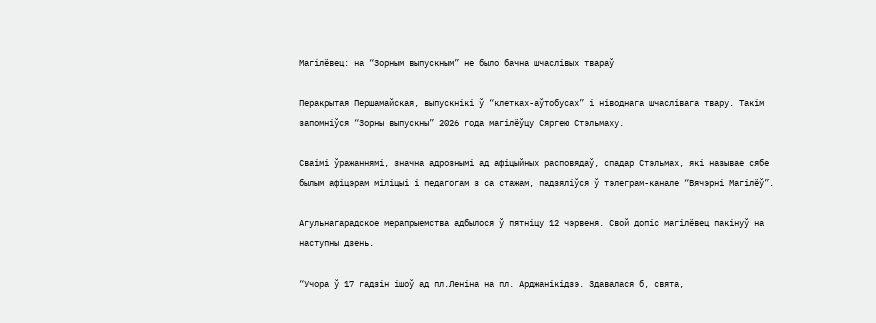Магілёвец: на “Зорным выпускным” не было бачна шчаслівых твараў

Перакрытая Першамайская, выпускнікі ў “клетках-аўтобусах” і ніводнага шчаслівага твару. Такім запомніўся “Зорны выпускны” 2026 года магілёўцу Сяргею Стэльмаху.

Сваімі ўражаннямі, значна адрознымі ад афіцыйных расповядаў, спадар Стэльмах, які называе сябе былым афіцэрам міліцыі і педагогам з са стажам, падзяліўся ў тэлеграм-канале “Вячэрні Магілёў”.

Агульнагарадское мерапрыемства адбылося ў пятніцу 12 чэрвеня. Свой допіс магілёвец пакінуў на наступны дзень.

“Учора ў 17 гадзін ішоў ад пл.Леніна на пл. Арджанікідзэ. Здавалася б, свята,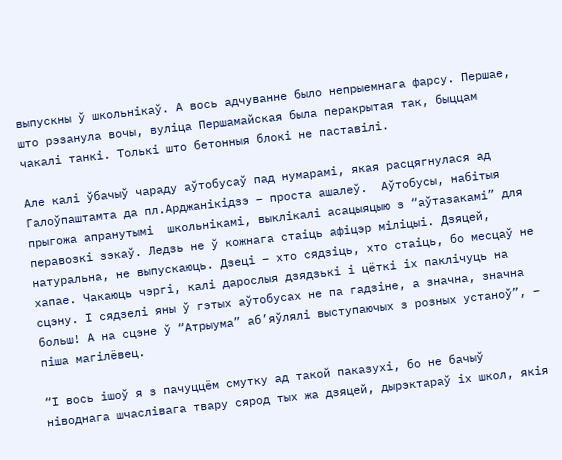выпускны ў школьнікаў. А вось адчуванне было непрыемнага фарсу. Першае, што рэзанула вочы, вуліца Першамайская была перакрытая так, быццам чакалі танкі. Толькі што бетонныя блокі не паставілі.

Але калі ўбачыў чараду аўтобусаў пад нумарамі, якая расцягнулася ад Галоўпаштамта да пл.Арджанікідзэ – проста ашалеў.  Аўтобусы, набітыя прыгожа апранутымі  школьнікамі, выклікалі асацыяцыю з “аўтазакамі” для перавозкі зэкаў. Ледзь не ў кожнага стаіць афіцэр міліцыі. Дзяцей, натуральна, не выпускаюць. Дзеці – хто сядзіць, хто стаіць, бо месцаў не хапае. Чакаюць чэргі, калі дарослыя дзядзькі і цёткі іх паклічуць на сцэну. І сядзелі яны ў гэтых аўтобусах не па гадзіне, а значна, значна больш! А на сцэне ў “Атрыума” аб’яўлялі выступаючых з розных устаноў”, – піша магілёвец.

“І вось ішоў я з пачуццём смутку ад такой паказухі, бо не бачыў ніводнага шчаслівага твару сярод тых жа дзяцей, дырэктараў іх школ, якія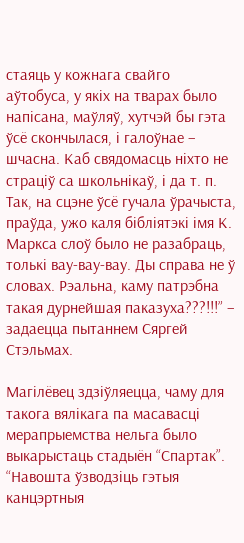стаяць у кожнага свайго аўтобуса, у якіх на тварах было напісана, маўляў, хутчэй бы гэта ўсё скончылася, і галоўнае – шчасна. Каб свядомасць ніхто не страціў са школьнікаў, і да т. п. Так, на сцэне ўсё гучала ўрачыста, праўда, ужо каля бібліятэкі імя К. Маркса слоў было не разабраць, толькі вау-вау-вау. Ды справа не ў словах. Рэальна, каму патрэбна такая дурнейшая паказуха???!!!” – задаецца пытаннем Сяргей Стэльмах.

Магілёвец здзіўляецца, чаму для такога вялікага па масавасці мерапрыемства нельга было выкарыстаць стадыён “Спартак”. “Навошта ўзводзіць гэтыя канцэртныя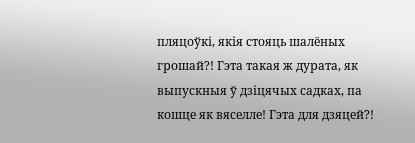пляцоўкі, якія стояць шалёных грошай?! Гэта такая ж дурата, як выпускныя ў дзіцячых садках, па кошце як вяселле! Гэта для дзяцей?!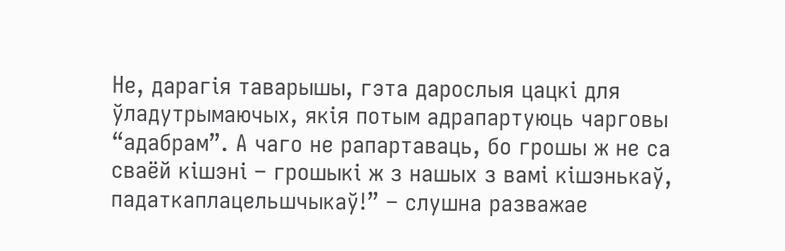Не, дарагія таварышы, гэта дарослыя цацкі для ўладутрымаючых, якія потым адрапартуюць чарговы “адабрам”. А чаго не рапартаваць, бо грошы ж не са сваёй кішэні – грошыкі ж з нашых з вамі кішэнькаў, падаткаплацельшчыкаў!” – слушна разважае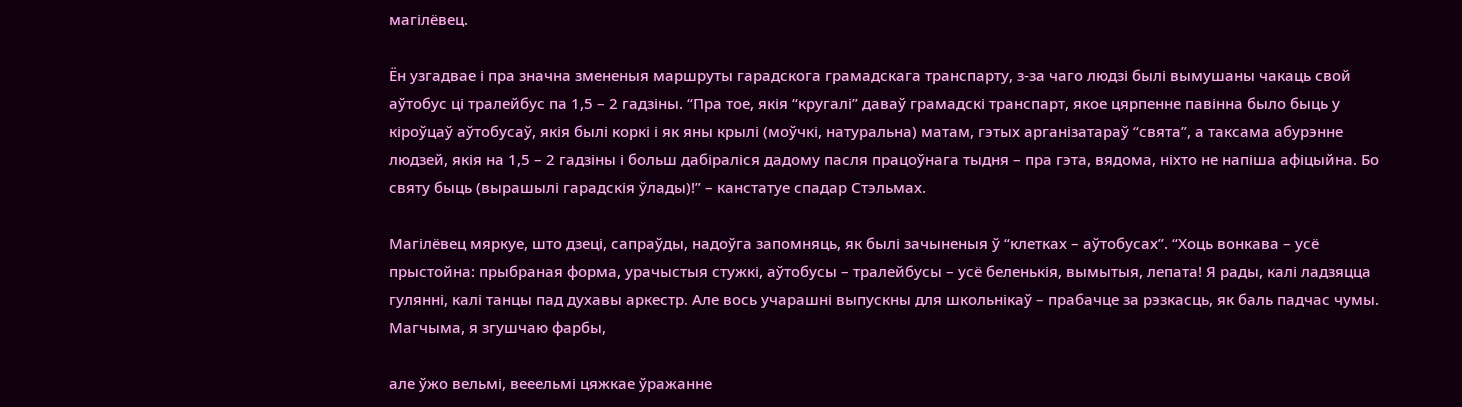магілёвец.

Ён узгадвае і пра значна змененыя маршруты гарадскога грамадскага транспарту, з-за чаго людзі былі вымушаны чакаць свой аўтобус ці тралейбус па 1,5 – 2 гадзіны. “Пра тое, якія “кругалі” даваў грамадскі транспарт, якое цярпенне павінна было быць у кіроўцаў аўтобусаў, якія былі коркі і як яны крылі (моўчкі, натуральна) матам, гэтых арганізатараў “свята”, а таксама абурэнне людзей, якія на 1,5 – 2 гадзіны і больш дабіраліся дадому пасля працоўнага тыдня – пра гэта, вядома, ніхто не напіша афіцыйна. Бо святу быць (вырашылі гарадскія ўлады)!” – канстатуе спадар Стэльмах.

Магілёвец мяркуе, што дзеці, сапраўды, надоўга запомняць, як былі зачыненыя ў “клетках – аўтобусах”. “Хоць вонкава – усё прыстойна: прыбраная форма, урачыстыя стужкі, аўтобусы – тралейбусы – усё беленькія, вымытыя, лепата! Я рады, калі ладзяцца гулянні, калі танцы пад духавы аркестр. Але вось учарашні выпускны для школьнікаў – прабачце за рэзкасць, як баль падчас чумы. Магчыма, я згушчаю фарбы,

але ўжо вельмі, вееельмі цяжкае ўражанне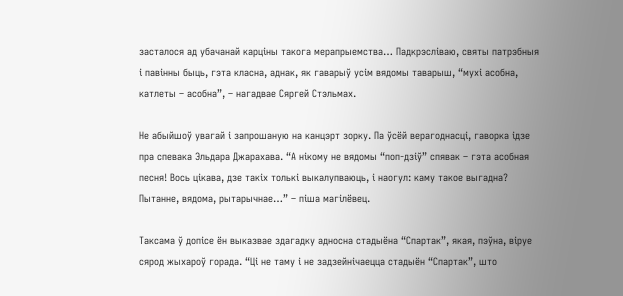засталося ад убачанай карціны такога мерапрыемства… Падкрэсліваю, святы патрэбныя і павінны быць, гэта класна, аднак, як гаварыў усім вядомы таварыш, “мухі асобна, катлеты – асобна”, – нагадвае Сяргей Стэльмах.

Не абыйшоў увагай і запрошаную на канцэрт зорку. Па ўсёй верагоднасці, гаворка ідзе пра спевака Эльдара Джарахава. “А нікому не вядомы “поп-дзіў” спявак – гэта асобная песня! Вось цікава, дзе такіх толькі выкалупваюць, і наогул: каму такое выгадна? Пытанне, вядома, рытарычнае…” – піша магілёвец.

Таксама ў допісе ён выказвае здагадку адносна стадыёна “Спартак”, якая, пэўна, віруе сярод жыхароў горада. “Ці не таму і не задзейнічаецца стадыён “Спартак”, што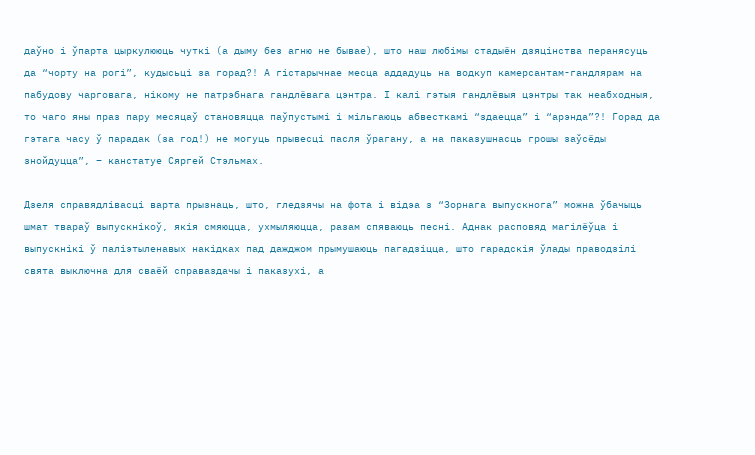даўно і ўпарта цыркулююць чуткі (а дыму без агню не бывае), што наш любімы стадыён дзяцінства перанясуць да “чорту на рогі”, кудысьці за горад?! А гістарычнае месца аддадуць на водкуп камерсантам-гандлярам на пабудову чарговага, нікому не патрэбнага гандлёвага цэнтра. І калі гэтыя гандлёвыя цэнтры так неабходныя, то чаго яны праз пару месяцаў становяцца паўпустымі і мільгаюць абвесткамі “здаецца” і “арэнда”?! Горад да гэтага часу ў парадак (за год!) не могуць прывесці пасля ўрагану, а на паказушнасць грошы заўсёды знойдуцца”, – канстатуе Сяргей Стэльмах.

Дзеля справядлівасці варта прызнаць, што, гледзячы на фота і відэа з “Зорнага выпускнога” можна ўбачыць шмат твараў выпускнікоў, якія смяюцца, ухмыляюцца, разам спяваюць песні. Аднак расповяд магілёўца і выпускнікі ў паліэтыленавых накідках пад дажджом прымушаюць пагадзіцца, што гарадскія ўлады праводзілі свята выключна для сваёй справаздачы і паказухі, а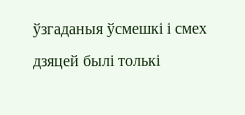ўзгаданыя ўсмешкі і смех дзяцей былі толькі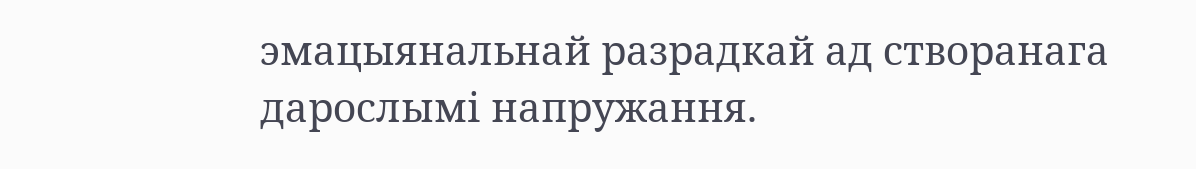эмацыянальнай разрадкай ад створанага дарослымі напружання.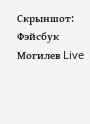Скрыншот: Фэйсбук Могилев Live